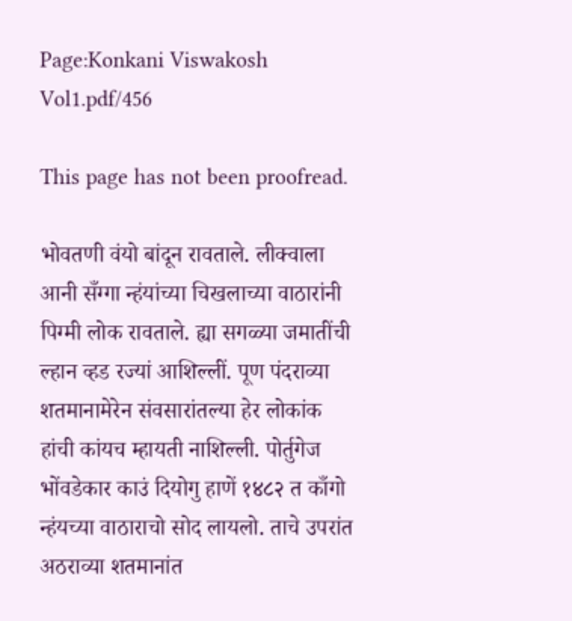Page:Konkani Viswakosh Vol1.pdf/456

This page has not been proofread.

भोवतणी वंयो बांदून रावताले. लीक्वाला आनी सँग्गा न्हंयांच्या चिखलाच्या वाठारांनी पिग्मी लोक रावताले. ह्या सगळ्या जमातींची ल्हान व्हड रज्यां आशिल्लीं. पूण पंदराव्या शतमानामेरेन संवसारांतल्या हेर लोकांक हांची कांयच म्हायती नाशिल्ली. पोर्तुगेज भोंवडेकार काउं दियोगु हाणें १४८२ त काँगो न्हंयच्या वाठाराचो सोद लायलो. ताचे उपरांत अठराव्या शतमानांत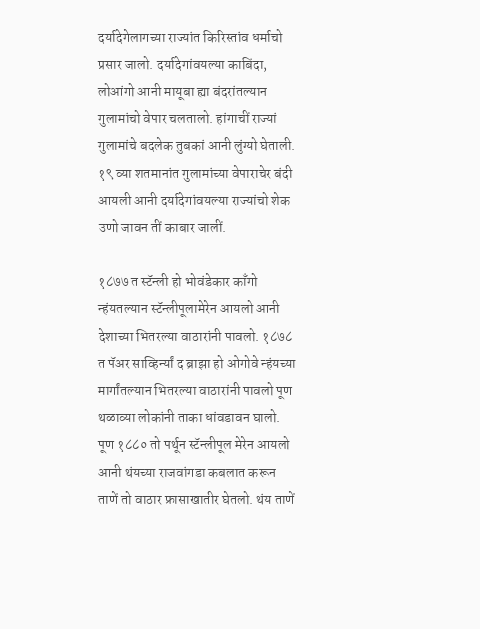दर्यादेगेलागच्या राज्यांत किरिस्तांव धर्माचो प्रसार जालो. दर्यादेगांवयल्या काबिंदा, लोआंगो आनी मायूबा ह्या बंदरांतल्यान गुलामांचो वेपार चलतालो. हांगाचीं राज्यां गुलामांचे बदलेक तुबकां आनी लुंग्यो घेताली. १९ व्या शतमानांत गुलामांच्या वेपाराचेर बंदी आयली आनी दर्यादेगांवयल्या राज्यांचो शेक उणो जावन तीं काबार जालीं.

१८७७ त स्टॅन्ली हो भोवंडेकार काँगो न्हंयतल्यान स्टॅन्लीपूलामेरेन आयलो आनी देशाच्या भितरल्या वाठारांनी पावलो. १८७८ त पॅअर साव्हिर्न्यां द ब्राझा हो ओगोवे न्हंयच्या मार्गांतल्यान भितरल्या वाठारांनी पावलो पूण थळाव्या लोकांनी ताका धांवडावन घालो. पूण १८८० तो पर्थून स्टॅन्लीपूल मेरेन आयलो आनी थंयच्या राजवांगडा कबलात करून ताणें तो वाठार फ्रासाखातीर घेतलो. थंय ताणें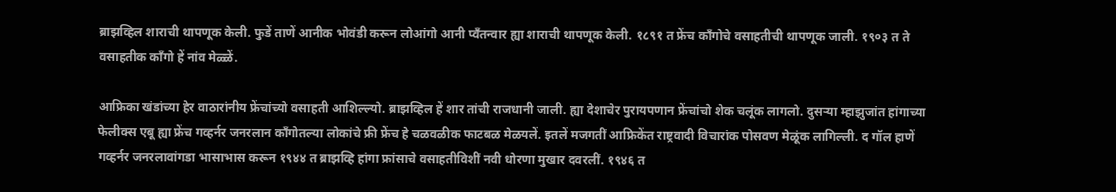ब्राझव्हिल शाराची थापणूक केली. फुडें ताणें आनीक भोवंडी करून लोआंगो आनी प्वँतन्वार ह्या शाराची थापणूक केली. १८९१ त फ्रेंच काँगोचे वसाहतीची थापणूक जाली. १९०३ त ते वसाहतीक काँगो हें नांव मेळ्ळें.

आफ्रिका खंडांच्या हेर वाठारांनीय फ्रेंचांच्यो वसाहती आशिल्ल्यो. ब्राझव्हिल हें शार तांची राजधानी जाली. ह्या देशाचेर पुरायपणान फ्रेंचांचो शेक चलूंक लागलो. दुसर्‍या म्हाझुजांत हांगाच्या फेलीक्स एबू ह्या फ्रेंच गव्हर्नर जनरलान काँगोतल्या लोकांचे फ्री फ्रेंच हे चळवळीक फाटबळ मेळयलें. इतलें मजगतीं आफ्रिकेंत राष्ट्रवादी विचारांक पोसवण मेळूंक लागिल्ली. द गॉल हाणें गव्हर्नर जनरलावांगडा भासाभास करून १९४४ त ब्राझव्हि हांगा फ्रांसाचे वसाहतीविशीं नवी धोरणा मुखार दवरलीं. १९४६ त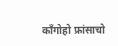काँगोहो फ्रांसाचो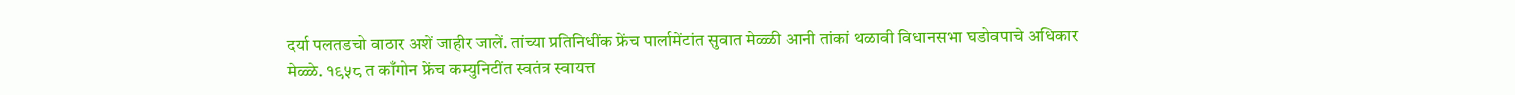दर्या पलतडचो वाठार अशें जाहीर जालें. तांच्या प्रतिनिधींक फ्रेंच पार्लामेंटांत सुवात मेळ्ळी आनी तांकां थळावी विधानसभा घडोवपाचे अधिकार मेळ्ळे. १९५८ त काँगोन फ्रेंच कम्युनिटींत स्वतंत्र स्वायत्त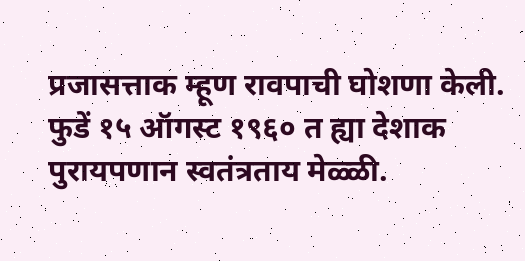प्रजासत्ताक म्हूण रावपाची घोशणा केली. फुडें १५ ऑगस्ट १९६० त ह्या देशाक पुरायपणान स्वतंत्रताय मेळ्ळी.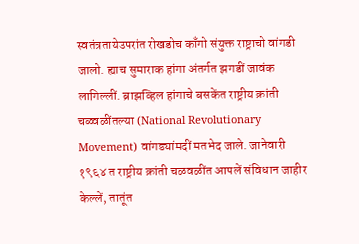स्वतंत्रतायेउपरांत रोखडोच काँगो संयुक्त राष्ट्राचो वांगडी जालो. ह्याच सुमाराक हांगा अंतर्गत झगडीं जावंक लागिल्लीं. ब्राझव्हिल हांगाचे बसकेंत राष्ट्रीय क्रांती चळ्वळींतल्या (National Revolutionary Movement) वांगड्यांमदीं मतभेद जाले. जानेवारी १९६४ त राष्ट्रीय क्रांती चळवळींत आपलें संविधान जाहीर केल्लें, तातूंत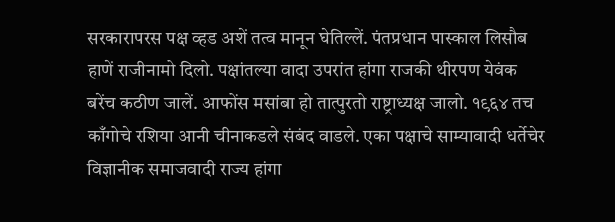सरकारापरस पक्ष व्हड अशें तत्व मानून घेतिल्लें. पंतप्रधान पास्काल लिसौब हाणें राजीनामो दिलो. पक्षांतल्या वादा उपरांत हांगा राजकी थीरपण येवंक बरेंच कठीण जालें. आफोंस मसांबा हो तात्पुरतो राष्ट्राध्यक्ष जालो. १९६४ तच काँगोचे रशिया आनी चीनाकडले संबंद वाडले. एका पक्षाचे साम्यावादी धर्तेचेर विज्ञानीक समाजवादी राज्य हांगा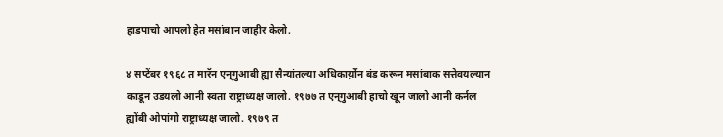हाडपाचो आपलो हेत मसांबान जाहीर केलो.

४ सप्टेंबर १९६८ त मारॅन एन्‌गुआबी ह्या सैन्यांतल्या अधिकार्य़ोन बंड करून मसांबाक सत्तेवयल्यान काडून उडयलो आनी स्वता राष्ट्राध्यक्ष जालो. १९७७ त एन्‌गुआबी हाचो खून जालो आनी कर्नल ह्योंबी ओपांगो राष्ट्राध्यक्ष जालो. १९७९ त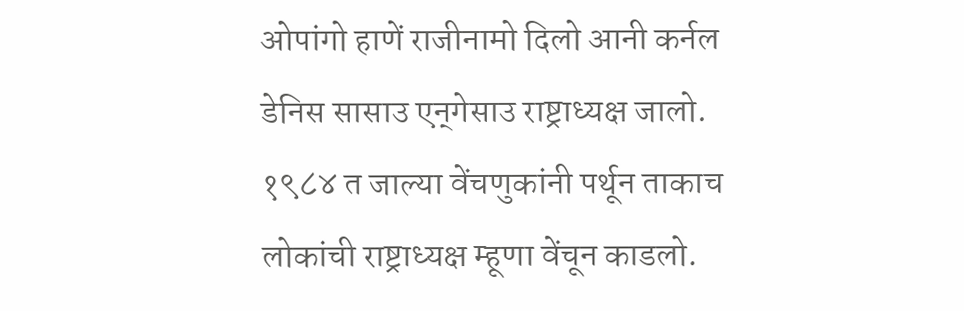ओपांगो हाणें राजीनामो दिलो आनी कर्नल डेनिस सासाउ एन्‌गेसाउ राष्ट्राध्यक्ष जालो. १९८४ त जाल्या वेंचणुकांनी पर्थून ताकाच लोकांची राष्ट्राध्यक्ष म्हूणा वेंचून काडलो.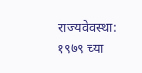राज्यवेवस्था: १९७९ च्या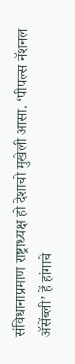संविधानाप्रमाण राष्ट्राध्यक्ष हो देशाचो मुखेली आसा. ‘पीपल्स नॅशनल ॲसेंब्ली’ हें हांगाचे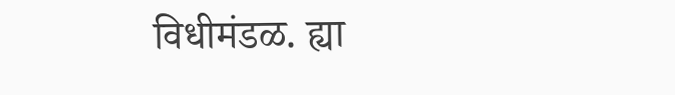विधीमंडळ. ह्या